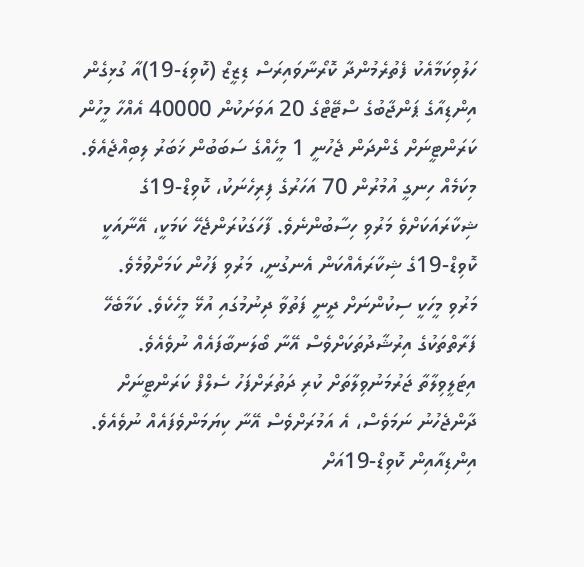ހަލުވިކަމާއެކު ފެތުރެމުންދާ ކޮރޯނާވައިރަސް ޑިޒީޒް (ކޮވިޑަ-19)އާ ގުޅިގެން އިންޑިއާގެ ޕަންޖާބުގެ ސްޓޭޓްގެ 20 އަވަށަކުން 40000 އެއްހާ މީހުން ކަރަންޓީނަށް ގެންދަން ޖެހުނީ 1 މީހެއްގެ ސަބަބުން ޚަބަރު ލިބިއްޖެއެވެ.
މިކަމެއް ހިނގީ އުމުރުން 70 އަހަރުގެ ފިރިހެނަކު، ކޮވިޑް-19ގެ ޝިކާރައަކަށްވެ މަރުވި ހިސާބުންނެވެ. ފާހަގަކުރަންޖެހޭ ކަމަކީ، އޭނާއަކީ ކޮވިޑް-19ގެ ޝިކާރައެއްކަން އެނގުނީ، މަރުވި ފަހުން ކަމަށްވުމެވެ.
މަރުވި މީހަކީ ސިކުންނަށް ދީނީ ފަތުވާ ދިނުމުގައި އުޅޭ މީހެކެވެ. ކަމާބެހޭ ފަރާތްތަކުގެ އިރުޝާދުތަކަށްވެސް އޭނާ ބޯލަނބާފައެއް ނުވެއެވެ. އިޓަލީވިލާތާ ޖަރުމަނުވިލާތަށް ކުރި ދަތުރަށްފަހު ސެލްފް ކަރަންޓީނަށް ދާންޖެހުނު ނަމަވެސް، އެ އަމުރަށްވެސް އޭނާ ކިޔަމަންވެފައެއް ނުވެއެވެ.
އިންޑިއާއިން ކޮވިޑް-19އަށް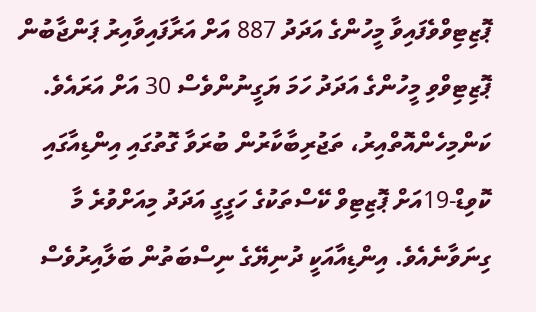ޕޮޒިޓިވްވެފައިވާ މީހުންގެ އަދަދު 887 އަށް އަރާފައިވާއިރު ޕަންޖާބުން ޕޮޒިޓިވްވި މީހުންގެ އަދަދު ހަމަ ޔަގީނުންވެސް 30 އަށް އަރައެވެ.
ކަންމިހެންއޮތްއިރު، ތަޖުރިބާކާރުން ބުރަވާ ގޮތުގައި އިންޑިއާގައި ކޮވިޑް-19އަށް ޕޮޒިޓިވް ކޭސްތަކުގެ ހަގީގީ އަދަދު މިއަށްވުރެ މާ ގިނަވާނެއެވެ. އިންޑިއާއަކީ ދުނިޔޭގެ ނިސްބަތުން ބަލާއިރުވެސް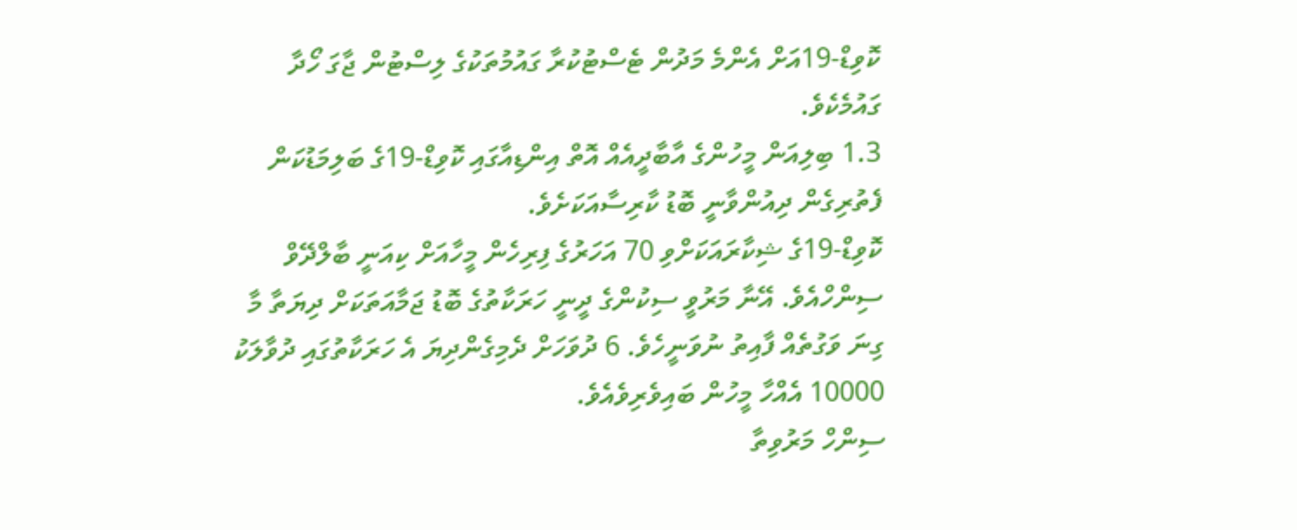ކޮވިޑް-19އަށް އެންމެ މަދުން ޓެސްޓުކުރާ ގައުމުތަކުގެ ލިސްޓުން ޖާގަ ހޯދާ ގައުމެކެވެ.
1.3 ބިލިއަން މީހުންގެ އާބާދީއެއް އޮތް އިންޑިއާގައި ކޮވިޑް-19ގެ ބަލިމަޑުކަން ފެތުރިގެން ދިއުންވާނީ ބޮޑު ކާރިސާއަކަށެވެ.
ކޮވިޑް-19ގެ ޝިކާރައަކަށްވި 70 އަހަރުގެ ފިރިހެން މީހާއަށް ކިއަނީ ބާލްދޭވް ސިންހްއެވެ. އޭނާ މަރުވީ ސިކުންގެ ދީނީ ހަރަކާތުގެ ބޮޑު ޖަމާއަތަކަށް ދިޔަތާ މާ ގިނަ ވަގުތެއް ފާއިތު ނުވަނީހެވެ. 6 ދުވަހަށް ދެމިގެންދިޔަ އެ ހަރަކާތުގައި ދުވާލަކު 10000 އެއްހާ މީހުން ބައިވެރިވެއެވެ.
ސިންހް މަރުވިތާ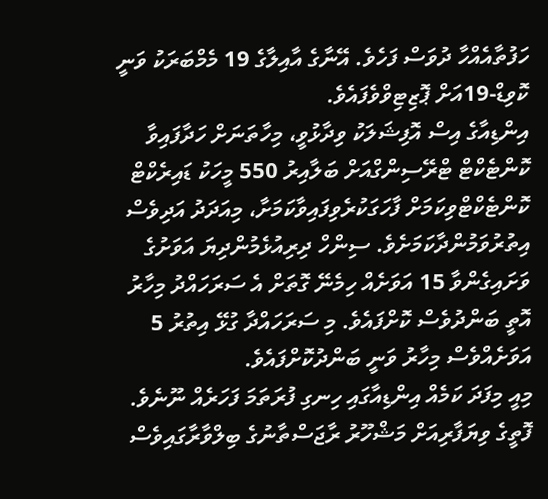ހަފުތާއެއްހާ ދުވަސް ފަހެވެ. އޭނާގެ އާއިލާގެ 19 މެމްބަރަކު ވަނީ ކޮވިޑް-19އަށް ޕޮޒިޓިވްވެފައެވެ.
އިންޑިއާގެ އިސް އޮފިޝަލަކު ވިދާޅުވީ، މިހާތަނަށް ހަދާފައިވާ ކޮންޓެކްޓް ޓްރޭސިންގްއަށް ބަލާއިރު 550 މީހަކު ޑައިރެކްޓް ކޮންޓެކްޓްވިކަމަށް ފާހަގަކުރެވިފައިވާކަމަށާ، މިއަދަދު އަދިވެސް އިތުރުވަމުންދާކަމަށެވެ. ސިންހް ދިރިއުޅެމުންދިޔަ އަވަށުގެ ވަށައިގެންވާ 15 އަވަށެއް ހިމެނޭ ގޮތަށް އެ ސަރަހައްދު މިހާރު އޮތީ ބަންދުވެސް ކޮށްފައެވެ. މި ސަރަހައްދާ ގުޅޭ އިތުރު 5 އަވަށެއްވެސް މިހާރު ވަނީ ބަންދުކޮށްފައެވެ.
މިއީ މިފަދަ ކަމެއް އިންޑިއާގައި ހިނގި ފުރަތަމަ ފަހަރެއް ނޫނެވެ. ފޮތީގެ ވިޔަފާރިއަށް މަޝްހޫރު ރާޖަސްތާނުގެ ބިލްވާރާގައިވެސް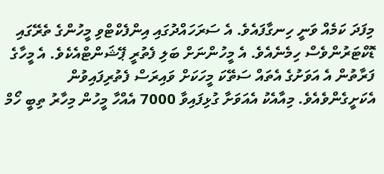މިފަދަ ކަމެއް ވަނީ ހިނގާފައެވެ. އެ ސަރަހައްދުގައި އިންފެކްޓްވި މީހުންގެ ތެރޭގައި ޑޮކްޓަރުންވެސް ހިމެނެއެވެ. އެ މީހުންނަށް ބަލި ފެތުރީ ޕޭޝަންޓްއެކެވެ. އެ މީހާގެ ފަރާތުން އެ އަވަށުގެ އެތައް ސަތޭކަ މީހަކަށް ވައިރަސް ފެތުރިފައިވުން އެކަށީގެންވެއެވެ. މިއާއެކު އެއަވަށާ ގުޅިފައިވާ 7000 އެއްހާ މީހުން މިހާރު ތިބީ ހޯމް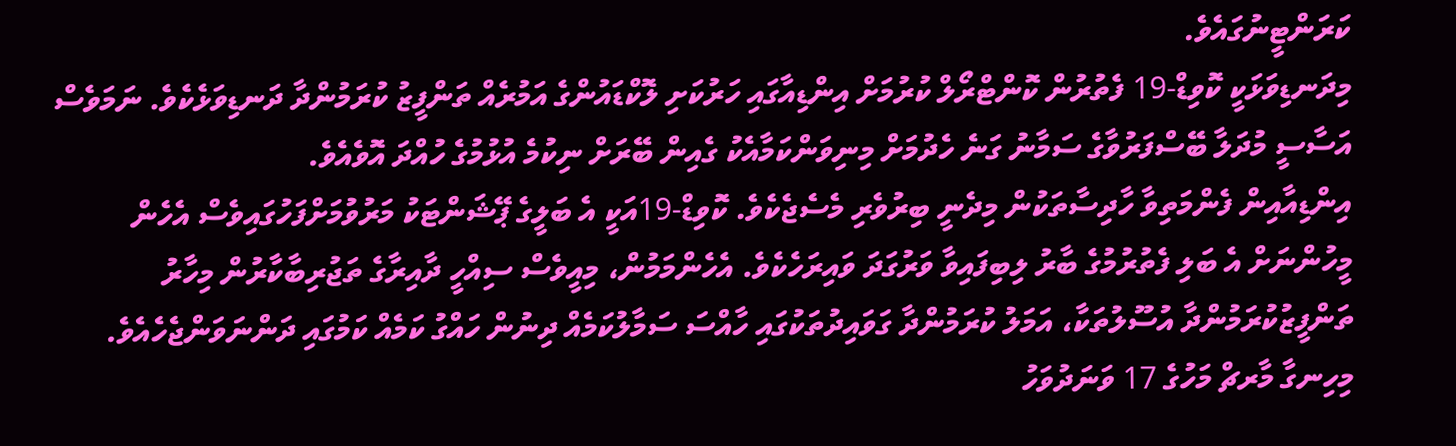ކަރަންޓީނުގައެވެ.
މިދަނޑިވަޅަކީ ކޮވިޑް-19 ފެތުރުން ކޮންޓްރޯލް ކުރުމަށް އިންޑިއާގައި ހަރުކަށި ލޮކްޑައުންގެ އަމުރެއް ތަންފީޒު ކުރަމުންދާ ދަނޑިވަޅެކެވެ. ނަމަވެސް އަސާސީ މުދަލާ ބޭސްފަރުވާގެ ސަމާނު ގަނެ ހެދުމަށް މިނިވަންކަމާއެކު ގެއިން ބޭރަށް ނިކުމެ އުޅުމުގެ ހުއްދަ އޮވެއެވެ.
އިންޑިއާއިން ފެންމަތިވާ ހާދިސާތަކުން މިދެނީ ބިރުވެރި މެސެޖެކެވެ. ކޮވިޑް-19އަކީ އެ ބަލީގެ ޕޭޝަންޓަކު މަރުވުމަށްފަހުގައިވެސް އެހެން މީހުންނަށް އެ ބަލި ފެތުރުމުގެ ބާރު ލިބިފައިވާ ވަރުގަދަ ވައިރަހެކެވެ. އެހެންމަމުން، މިއީވެސް ސިއްހީ ދާއިރާގެ ތަޖުރިބާކާރުން މިހާރު ތަންފީޒުކުރަމުންދާ އުސޫލުތަކާ، އަމަލު ކުރަމުންދާ ގަވައިދުތަކުގައި ހާއްސަ ސަމާލުކަމެއް ދިނުން ހައްގު ކަމެއް ކަމުގައި ދަންނަވަންޖެހެއެވެ.
މިހިނގާ މާރޗް މަހުގެ 17 ވަނަދުވަހު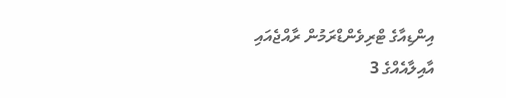އިންޑިއާގެ ޓްރިވެންޑްރަމުން ރާއްޖެއައި އާއިލާއެއްގެ 3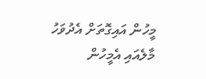މީހުން އައިގޮތަށް އެދުވަހު މާލެއައި އެމީހުން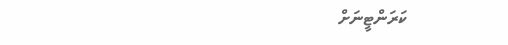ކަރަންޓީނަށް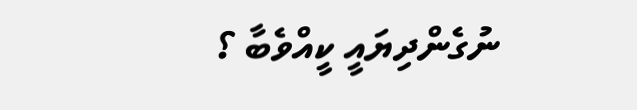ނުގެންދިޔައީ ކީއްވެބާ ؟